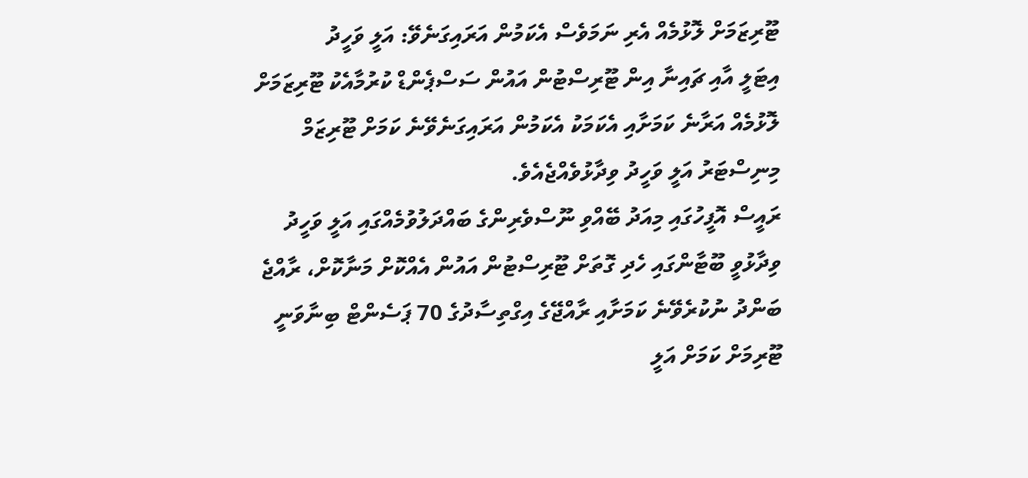ޓޫރިޒަމަށް ލޮޅުމެއް އެރި ނަމަވެސް އެކަމުން އަރައިގަނެވޭ: އަލީ ވަހީދު
އިޓަލީ އާއި ޗައިނާ އިން ޓޫރިސްޓުން އައުން ސަސްޕެންޑް ކުރުމާއެކު ޓޫރިޒަމަށް ލޮޅުމެއް އަރާނެ ކަމަށާއި އެކަމަކު އެކަމުން އަރައިގަނެވޭނެ ކަމަށް ޓޫރިޒަމް މިނިސްޓަރު އަލީ ވަހީދު ވިދާޅުވެއްޖެއެވެ.
ރައީސް އޮފީހުގައި މިއަދު ބޭއްވި ނޫސްވެރިންގެ ބައްދަލުވުމެއްގައި އަލީ ވަހީދު ވިދާޅުވީ ބޫޓާންގައި ހެދި ގޮތަށް ޓޫރިސްޓުން އައުން އެއްކޮށް މަނާކޮށް، ރާއްޖެ ބަންދު ނުކުރެވޭނެ ކަމަށާއި ރާއްޖޭގެ އިގްތިސާދުގެ 70 ޕަސެންޓް ބިނާވަނީ ޓޫރިމަށް ކަމަށް އަލީ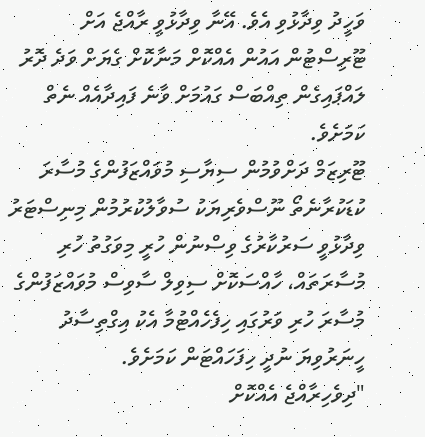ވަހީދު ވިދާޅުވި އެވެ. އޭނާ ވިދާޅުވީ ރާއްޖެ އަށް ޓޫރިސްޓުން އައުން އެއްކޮށް މަނާކޮށް ގެޔަށް ވަދެ ދޮރު ލައްޕައިގެން ތިއްބަސް ގައުމަށް ވާނެ ފައިދާއެއް ނެތް ކަމަށެވެ.
ޓޫރިޒަމް ދަށްވުމުން ސިޔާސި މުވައްޒަފުންގެ މުސާރަ ކުޑަކުރާނެތޯ ނޫސްވެރިޔަކު ސުވާލުކުރުމުން މިނިސްޓަރު ވިދާޅުވީ ސަރުކާރުގެ ވިސްނުން ހުރީ މިވަގުތު ހުރި މުސާރަތައް، ހާއްސަކޮށް ސިވިލް ސާވިސް މުވައްޒަފުންގެ މުސާރަ ހުރި ވަރުގައި ހިފެހެއްޓުމާ އެކު އިގްތިސާދު ހީނަރުވިޔަ ނުދީ ހިފަހައްޓަން ކަމަށެވެ.
"ދިވެހިރާއްޖެ އެއްކޮށް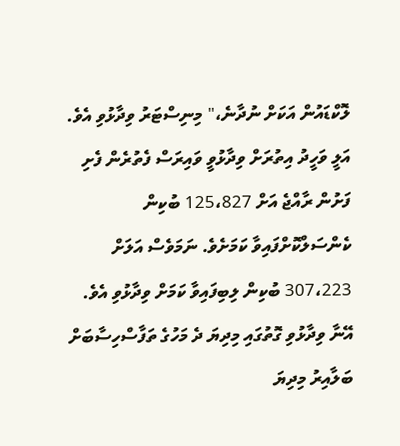ލޮކްޑައުން އަކަށް ނުދާނެ،" މިނިސްޓަރު ވިދާޅުވި އެވެ.
އަލީ ވަހީދު އިތުރަށް ވިދާޅުވީ ވައިރަސް ފެތުރެން ފެށި ފަށުން ރާއްޖެ އަށް 125،827 ބުކިން ކެންސަލްކޮށްފައިވާ ކަމަށެވެ. ނަމަވެސް އަލަށް 307،223 ބުކިން ލިބިފައިވާ ކަމަށް ވިދާޅުވި އެވެ. އޭނާ ވިދާޅުވި ގޮތުގައި މިދިޔަ ދެ މަހުގެ ތަފާސްހިސާބަށް ބަލާއިރު މިދިޔަ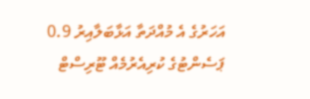އަހަރުގެ އެ މުއްދަތާ އަޅާބަލާއިރު 0.9 ޕަސެންޓުގެ ކުރިއެރުމެއް ޓޫރިސްޓް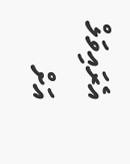އެރައިވަލް އަށް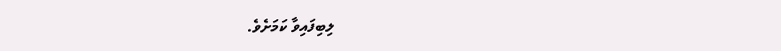ލިބިފައިވާ ކަމަށެވެ.